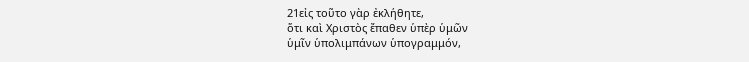21εἰς τοῦτο γὰρ ἐκλήθητε,
ὅτι καὶ Χριστὸς ἔπαθεν ὑπὲρ ὑμῶν
ὑμῖν ὑπολιμπάνων ὑπογραμμόν,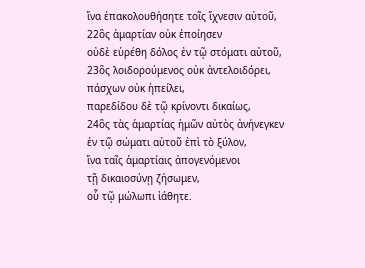ἵνα ἐπακολουθήσητε τοῖς ἴχνεσιν αὐτοῦ,
22ὃς ἁμαρτίαν οὐκ ἐποίησεν
οὐδὲ εὑρέθη δόλος ἐν τῷ στόματι αὐτοῦ,
23ὃς λοιδορούμενος οὐκ ἀντελοιδόρει,
πάσχων οὐκ ἠπείλει,
παρεδίδου δὲ τῷ κρίνοντι δικαίως,
24ὃς τὰς ἁμαρτίας ἡμῶν αὐτὸς ἀνήνεγκεν
ἐν τῷ σώματι αὐτοῦ ἐπὶ τὸ ξύλον,
ἵνα ταῖς ἁμαρτίαις ἀπογενόμενοι
τῇ δικαιοσύνῃ ζήσωμεν,
οὗ τῷ μώλωπι ἰάθητε.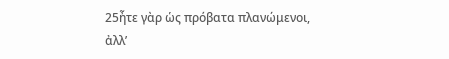25ἦτε γὰρ ὡς πρόβατα πλανώμενοι,
ἀλλ’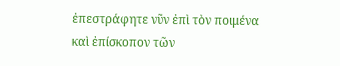ἐπεστράφητε νῦν ἐπὶ τὸν ποιμένα
καὶ ἐπίσκοπον τῶν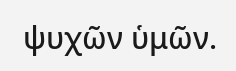ψυχῶν ὑμῶν.